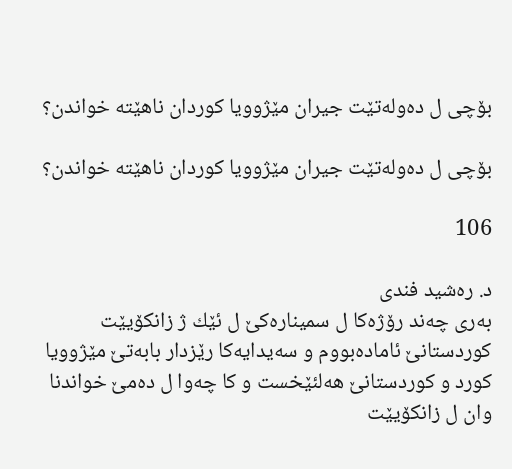بۆچی ل ده‌وله‌تێت جیران مێژوویا كوردان ناهێته‌ خواندن؟

بۆچی ل ده‌وله‌تێت جیران مێژوویا كوردان ناهێته‌ خواندن؟

106

د. ره‌شید فندی
به‌ری چه‌ند رۆژه‌كا ل سمیناره‌كێ ل ئێك ژ زانكۆیێت كوردستانێ ئاماده‌بووم و سه‌یدایه‌كا رێزدار بابه‌تێ مێژوویا كورد و كوردستانێ هه‌لئێخست و كا چه‌وا ل ده‌مێ خواندنا وان ل زانكۆیێت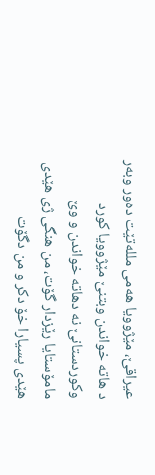عیراقێ، مێژوویا هه‌می ملله‌تێت ده‌ور وبه‌ر د هاته‌ خواندن وبتنێ مێژوویا كورد وكوردستانێ نه‌ دهاته‌ خواندن و وێ مامۆستایا رێزدار گۆت، من هنگی ژی هێدی هێدی پسیارا خۆ دكر و من دگۆت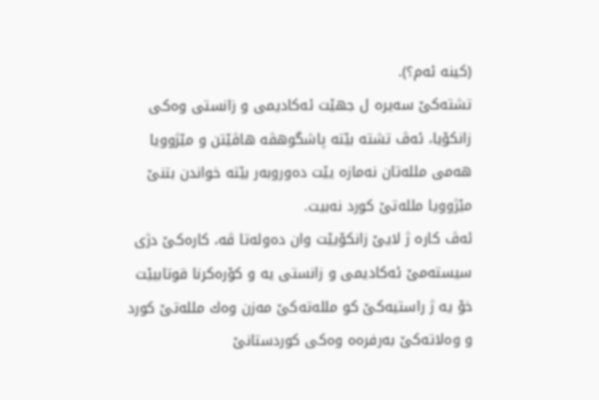(كینه‌ ئه‌م؟).
تشته‌كێ سه‌یره‌ ل جهێت ئه‌كادیمی و زانستی وه‌كی زانكۆیا، ئه‌ڤ تشته‌ بێته‌ پاشگوهڤه‌ هاڤێتن و مێژوویا هه‌می ملله‌تان نه‌مازه‌ یێت ده‌وروبه‌ر بێته‌ خواندن بتنێ مێژوویا ملله‌تێ كورد نه‌بیت.
ئه‌ڤ كاره‌ ژ لایێ زانكۆیێت وان ده‌وله‌تا ڤه‌، كاره‌كێ دژی سیسته‌مێ ئه‌كادیمی و زانستی یه‌ و كۆره‌كرنا قوتابیێت خۆ یه‌ ژ راستیه‌كێ كو ملله‌ته‌كێ مه‌زن وه‌ك ملله‌تێ كورد و وه‌لاته‌كێ به‌رفره‌ه وه‌كی كوردستانێ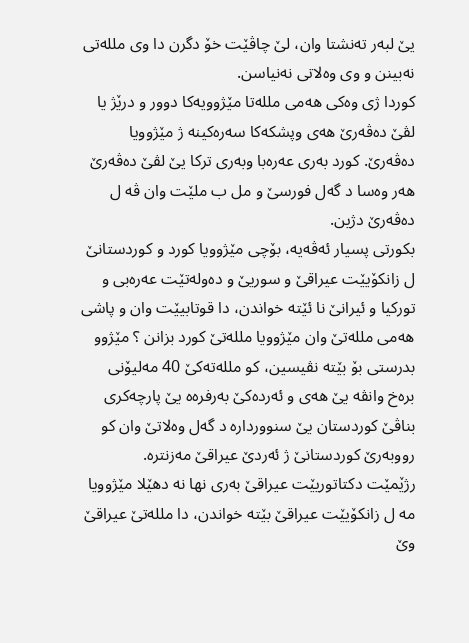یێ لبه‌ر ته‌نشتا وان، لێ چاڤێت خۆ دگرن دا وی ملله‌تی نه‌بینن و وی وه‌لاتی نه‌نیاسن.
كوردا ژی وه‌كی هه‌می ملله‌تا مێژوویه‌كا دوور و درێژ یا لڤێ ده‌ڤه‌رێ هه‌ی وپشكه‌كا سه‌ره‌كینه‌ ژ مێژوویا ده‌ڤه‌رێ. كورد به‌ری عه‌ره‌با وبه‌ری تركا یێ لڤێ ده‌ڤه‌رێ هه‌ر وه‌سا د گه‌ل فورسێ و مل ب ملێت وان ڤه‌ ل ده‌ڤه‌رێ دژین.
بكورتی پسیار ئه‌ڤه‌یه‌، بۆچی مێژوویا كورد و كوردستانێ ل زانكۆیێت عیراقێ و سوریێ و ده‌وله‌تێت عه‌ره‌بی و توركیا و ئیرانێ نا ئێته‌ خواندن، دا قوتابیێت وان و پاشی هه‌می ملله‌تێ وان مێژوویا ملله‌تێ كورد بزانن ؟ مێژوو بدرستی بۆ بێته‌ نڤیسین، كو ملله‌ته‌كێ 40 مه‌لیۆنی بره‌خ وانڤه‌ یێ هه‌ی و ئه‌رده‌كێ به‌رفره‌ه یێ پارچه‌كری بناڤێ كوردستان یێ سنوورداره‌ د گه‌ل وه‌لاتێ وان كو رووبه‌رێ كوردستانێ ژ ئه‌ردێ عیراقێ مه‌زنتره‌.
رژێمێت دكتاتوریێت عیراقێ به‌ری نها نه‌ دهێلا مێژوویا مه‌ ل زانكۆیێت عیراقێ بێته‌ خواندن، دا ملله‌تێ عیراقێ وێ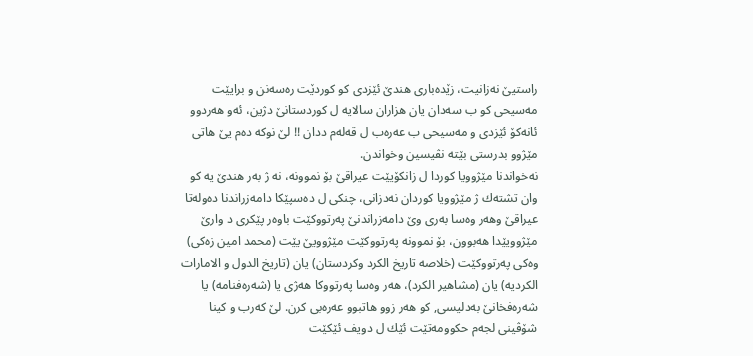راستیێ نه‌زانیت، زێده‌باری هندێ ئێزدی كو كوردێت ره‌سه‌نن و برایێت مه‌سیحی كو ب سه‌دان یان هزاران سالایه‌ ل كوردستانێ دژین، ئه‌و هه‌ردوو ئانه‌كۆ ئێزدی و مه‌سیحی ب عه‌ره‌ب ل قه‌له‌م ددان !! لێ نوكه‌ ده‌م یێ هاتی مێژوو بدرستی بێته‌ نڤیسین وخواندن.
نه‌خواندنا مێژوویا كوردا ل زانكۆیێت عیراقێ بۆ نموونه‌، نه‌ ژ به‌ر هندێ یه‌ كو وان تشته‌ك ژ مێژوویا كوردان نه‌دزانی، چنكی ل ده‌سپێكا دامه‌زراندنا ده‌وله‌تا عیراقێ وهه‌ر وه‌سا به‌ری وێ دامه‌زراندنێ په‌رتووكێت باوه‌ر پێكری د وارێ مێژوویێدا هه‌بوون، بۆ نموونه‌ په‌رتووكێت مێژوویێ یێت (محمد امین زه‌كی) وه‌كی په‌رتووكێت (خلاصه‌ تاریخ الكرد وكردستان) یان (تاریخ الدول و الامارات الكردیه‌) یان (مشاهیر الكرد)، هه‌ر وه‌سا په‌رتووكا هه‌ژی یا (شه‌ره‌فنامه‌) یا شه‌ره‌فخانێ به‌دلیسی, كو هه‌ر زوو هاتبوو عه‌ره‌بی كرن. لێ كه‌رب و كینا شۆڤینی لجه‌م حكوومه‌تێت ئێك ل دویف ئێكێت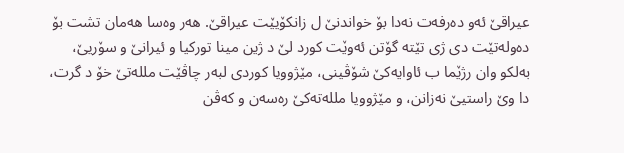عیراقێ ئه‌و ده‌رفه‌ت نه‌دا بۆ خواندنێ ل زانكۆیێت عیراقێ. هه‌ر وه‌سا هه‌مان تشت بۆ ده‌وله‌تێت دی ژی تێته‌ گۆتن ئه‌وێت كورد لێ د ژین مینا توركیا و ئیرانێ و سۆریێ، به‌لكو وان رژێما ب ئاوایه‌كێ شۆڤینی، مێژوویا كوردی لبه‌ر چاڤێت ملله‌تێ خۆ د گرت، دا وێ راستیێ نه‌زانن، و مێژوویا ملله‌ته‌كێ ره‌سه‌ن و كه‌ڤن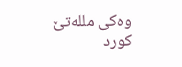وه‌كی ملله‌تێ كورد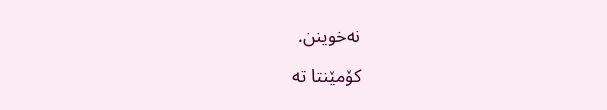نه‌خوینن.

کۆمێنتا تە